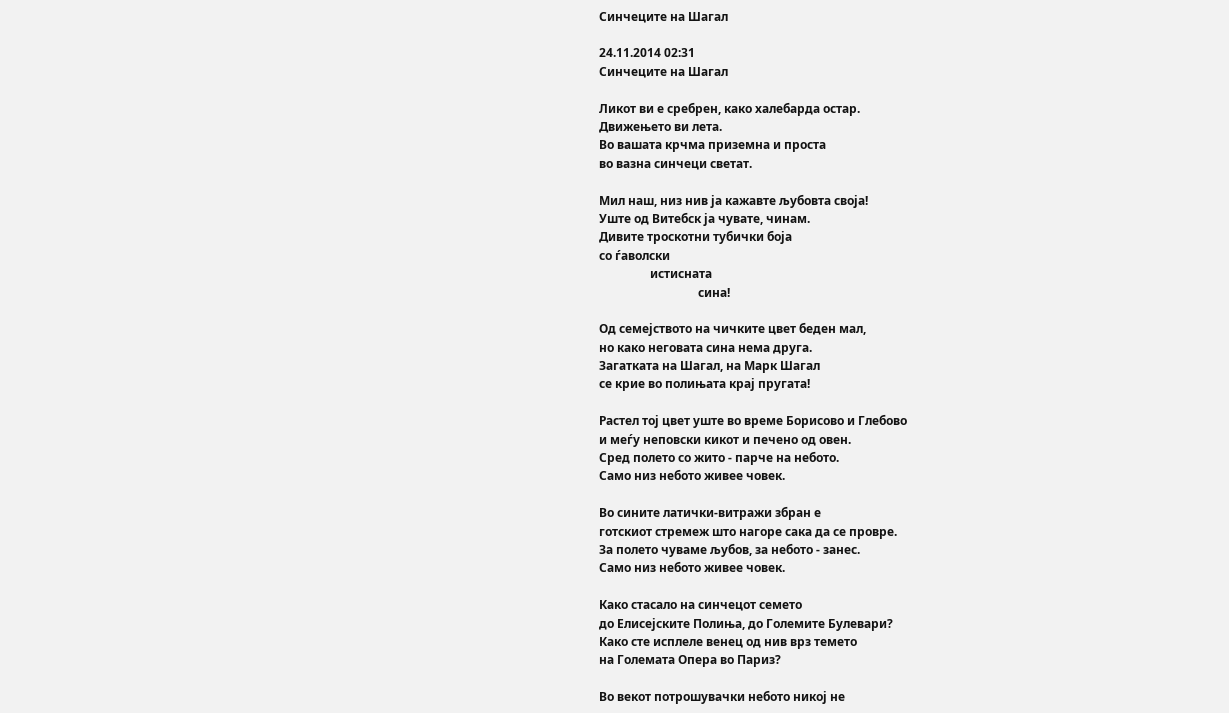Синчеците на Шагал

24.11.2014 02:31
Синчеците на Шагал

Ликот ви е сребрен, како халебарда остар.
Движењето ви лета.
Во вашата крчма приземна и проста
во вазна синчеци светат.

Мил наш, низ нив ја кажавте љубовта своја!
Уште од Витебск ја чувате, чинам.
Дивите троскотни тубички боја
со ѓаволски
                 истисната
                                 сина!

Од семејството на чичките цвет беден мал,
но како неговата сина нема друга.
Загатката на Шагал, на Марк Шагал
се крие во полињата крај пругата!

Растел тој цвет уште во време Борисово и Глебово
и меѓу неповски кикот и печено од овен.
Сред полето со жито - парче на небото.
Само низ небото живее човек.

Во сините латички-витражи збран е
готскиот стремеж што нагоре сака да се провре.
За полето чуваме љубов, за небото - занес.
Само низ небото живее човек.

Како стасало на синчецот семето
до Елисејските Полиња, до Големите Булевари?
Како сте исплеле венец од нив врз темето
на Големата Опера во Париз?

Во векот потрошувачки небото никој не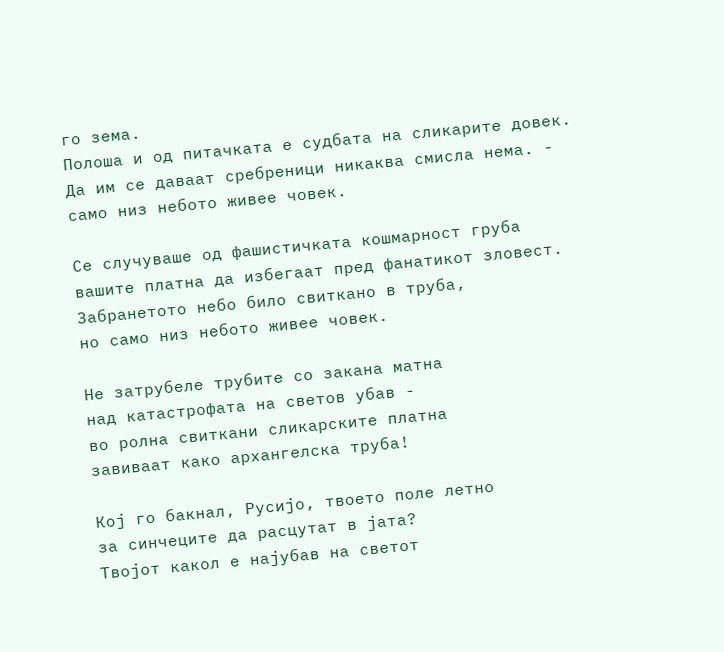го зема.
Полоша и од питачката е судбата на сликарите довек.
Да им се даваат сребреници никаква смисла нема. -
само низ небото живее човек.

Се случуваше од фашистичката кошмарност груба
вашите платна да избегаат пред фанатикот зловест.
Забранетото небо било свиткано в труба,
но само низ небото живее човек.

Не затрубеле трубите со закана матна
над катастрофата на светов убав -
во ролна свиткани сликарските платна
завиваат како архангелска труба!

Кој го бакнал, Русијо, твоето поле летно
за синчеците да расцутат в јата?
Твојот какол е најубав на светот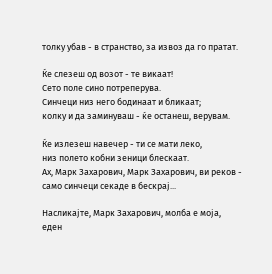толку убав - в странство, за извоз да го пратат.

Ќе слезеш од возот - те викаат!
Сето поле сино потреперува.
Синчеци низ него бодинаат и бликаат;
колку и да заминуваш - ќе останеш, верувам.

Ќе излезеш навечер - ти се мати леко,
низ полето кобни зеници блескаат.
Ах, Марк Захарович, Марк Захарович, ви реков -
само синчеци секаде в бескрај...

Насликајте, Марк Захарович, молба е моја,
еден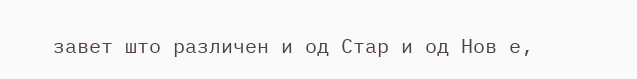завет што различен и од Стар и од Нов е,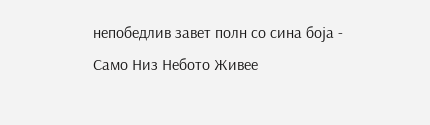непобедлив завет полн со сина боја -
Само Низ Небото Живее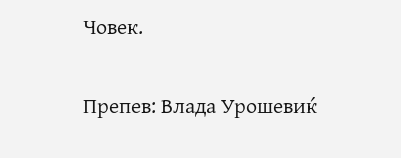Човек.

Препев: Влада Урошевиќ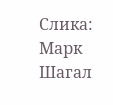Слика: Марк Шагал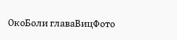ОкоБоли главаВицФото